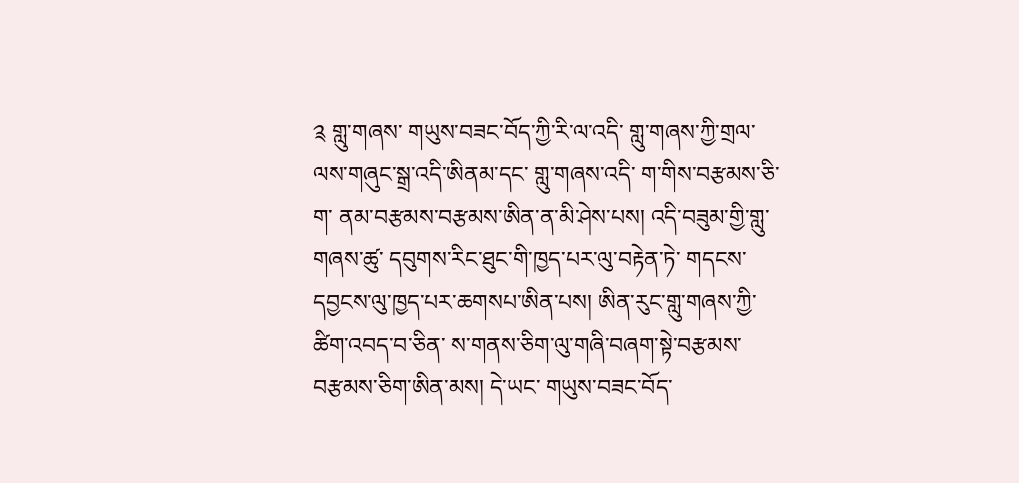༉ གླུ་གཞས་ གཡུས་བཟང་བོད་ཀྱི་རི་ལ་འདི་ གླུ་གཞས་ཀྱི་གྲལ་ལས་གཞུང་སྒྲ་འདི་ཨིནམ་དང་ གླུ་གཞས་འདི་ ག་གིས་བརྩམས་ཅི་ག་ ནམ་བརྩམས་བརྩམས་ཨིན་ན་མི་ཤེས་པས། འདི་བཟུམ་གྱི་གླུ་གཞས་ཚུ་ དབུགས་རིང་ཐུང་གི་ཁྱད་པར་ལུ་བརྟེན་ཏེ་ གདངས་དབྱངས་ལུ་ཁྱད་པར་ཆགསཔ་ཨིན་པས། ཨིན་རུང་གླུ་གཞས་ཀྱི་ཚིག་འབད་བ་ཅིན་ ས་གནས་ཅིག་ལུ་གཞི་བཞག་སྟེ་བརྩམས་བརྩམས་ཅིག་ཨིན་མས། དེ་ཡང་ གཡུས་བཟང་བོད་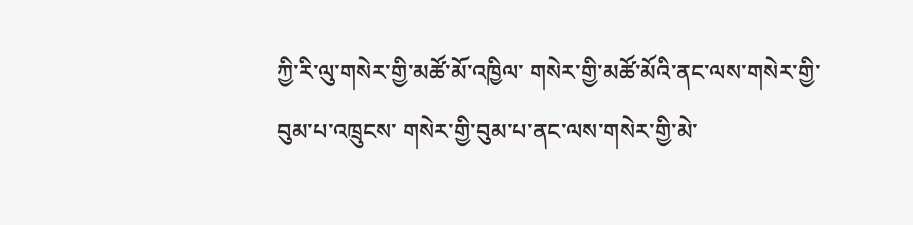ཀྱི་རི་ལུ་གསེར་གྱི་མཚོ་མོ་འཁྱིལ་ གསེར་གྱི་མཚོ་མོའི་ནང་ལས་གསེར་གྱི་བུམ་པ་འཁྲུངས་ གསེར་གྱི་བུམ་པ་ནང་ལས་གསེར་གྱི་མེ་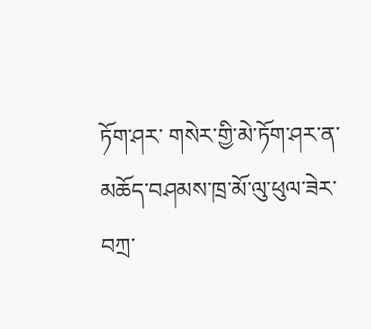ཏོག་ཤར་ གསེར་གྱི་མེ་ཏོག་ཤར་ན་མཆོད་བཤམས་ཁྲ་མོ་ལུ་ཕུལ་ཟེར་ བཀྲ་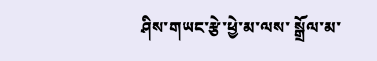ཤིས་གཡང་རྩེ་ཕྱེ་མ་ལས་ སྒྲོལ་མ་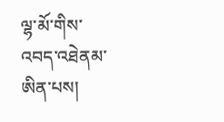ལྷ་མོ་གིས་འབད་འཐེནམ་ཨིན་པས།